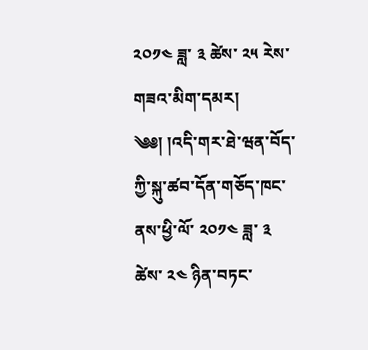༢༠༡༤ ཟླ་ ༣ ཚེས་ ༢༥ རེས་གཟའ་མིག་དམར།
༄༅། །འདི་གར་ཐེ་ཝན་བོད་ཀྱི་སྐུ་ཚབ་དོན་གཅོད་ཁང་ནས་ཕྱི་ལོ་ ༢༠༡༤ ཟླ་ ༣ ཚེས་ ༢༤ ཉིན་བཏང་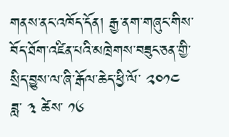གནས་ནང་འཁོད་དོན། རྒྱ་ནག་གཞུང་གིས་བོད་ཐོག་འཛིན་པའི་མཁྲེགས་བཟུང་ཅན་གྱི་སྲིད་བྱུས་ལ་ཞི་རྒོལ་ཆེད་ཕྱི་ལོ་ ༢༠༡༤ ཟླ་ ༣ ཚེས་ ༡༦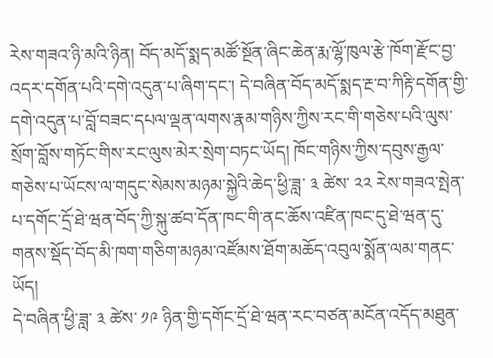རེས་གཟའ་ཉི་མའི་ཉིན། བོད་མདོ་སྨད་མཚོ་སྔོན་ཞིང་ཆེན་རྨ་ལྷོ་ཁུལ་རྩེ་ཁོག་རྫོང་བྱ་འདར་དགོན་པའི་དགེ་འདུན་པ་ཞིག་དང་། དེ་བཞིན་བོད་མདོ་སྨད་རྔ་བ་ཀིརྟི་དགོན་གྱི་དགེ་འདུན་པ་བློ་བཟང་དཔལ་ལྡན་ལགས་རྣམ་གཉིས་ཀྱིས་རང་གི་གཅེས་པའི་ལུས་སྲོག་བློས་གཏོང་གིས་རང་ལུས་མེར་སྲེག་བཏང་ཡོད། ཁོང་གཉིས་ཀྱིས་དབུས་རྒྱལ་གཅེས་པ་ཡོངས་ལ་གདུང་སེམས་མཉམ་སྐྱེའི་ཆེད་ཕྱི་ཟླ་ ༣ ཚེས་ ༢༢ རེས་གཟའ་སྤེན་པ་དགོང་དྲོ་ཐེ་ཝན་བོད་ཀྱི་སྐུ་ཚབ་དོན་ཁང་གི་ནང་ཆོས་འཛིན་ཁང་དུ་ཐེ་ཝན་དུ་གནས་སྡོད་བོད་མི་ཁག་གཅིག་མཉམ་འཛོམས་ཐོག་མཆོད་འབུལ་སྨོན་ལམ་གནང་ཡོད།
དེ་བཞིན་ཕྱི་ཟླ་ ༣ ཚེས་ ༡༩ ཉིན་གྱི་དགོང་དྲོ་ཐེ་ཝན་རང་བཙན་མངོན་འདོད་མཐུན་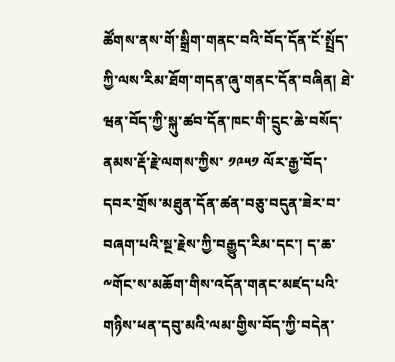ཚོགས་ནས་གོ་སྒྲིག་གནང་བའི་བོད་དོན་ངོ་སྤྲོད་ཀྱི་ལས་རིམ་ཐོག་གདན་ཞུ་གནང་དོན་བཞིན། ཐེ་ཝན་བོད་ཀྱི་སྐུ་ཚབ་དོན་ཁང་གི་དྲུང་ཆེ་བསོད་ནམས་རྡོ་རྗེ་ལགས་ཀྱིས་ ༡༩༥༡ ལོར་རྒྱ་བོད་དབར་གྲོས་མཐུན་དོན་ཚན་བཅུ་བདུན་ཟེར་བ་བཞག་པའི་སྔ་རྗེས་ཀྱི་བརྒྱུད་རིམ་དང་། ད་ཆ་༸གོང་ས་མཆོག་གིས་འདོན་གནང་མཛད་པའི་གཉིས་ཕན་དབུ་མའི་ལམ་གྱིས་བོད་ཀྱི་བདེན་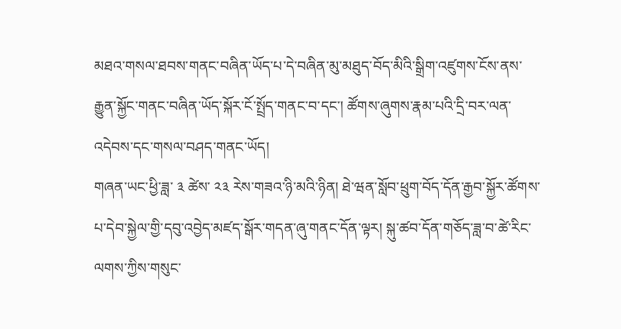མཐའ་གསལ་ཐབས་གནང་བཞིན་ཡོད་པ་དེ་བཞིན་མུ་མཐུད་བོད་མིའི་སྒྲིག་འཛུགས་ངོས་ནས་རྒྱུན་སྐྱོང་གནང་བཞིན་ཡོད་སྐོར་ངོ་སྤྲོད་གནང་བ་དང་། ཚོགས་ཞུགས་རྣམ་པའི་དྲི་བར་ལན་འདེབས་དང་གསལ་བཤད་གནང་ཡོད།
གཞན་ཡང་ཕྱི་ཟླ་ ༣ ཚེས་ ༢༣ རེས་གཟའ་ཉི་མའི་ཉིན། ཐེ་ཝན་སློབ་ཕྲུག་བོད་དོན་རྒྱབ་སྐྱོར་ཚོགས་པ་དེབ་སྐྱེལ་གྱི་དབུ་འབྱེད་མཛད་སྒོར་གདན་ཞུ་གནང་དོན་ལྟར། སྐུ་ཚབ་དོན་གཅོད་ཟླ་བ་ཚེ་རིང་ལགས་ཀྱིས་གསུང་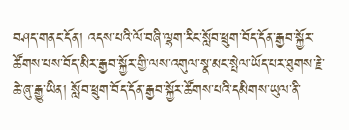བཤད་གནང་དོན། འདས་པའི་ལོ་བཞི་ལྷག་རིང་སློབ་ཕྲུག་བོད་དོན་རྒྱབ་སྐྱོར་ཚོགས་པས་བོད་མིར་རྒྱབ་སྐྱོར་གྱི་ལས་འགུལ་སྣ་མང་སྤེལ་ཡོད་པར་ཐུགས་རྗེ་ཆེ་ཞུ་རྒྱུ་ཡིན། སློབ་ཕྲུག་བོད་དོན་རྒྱབ་སྐྱོར་ཚོགས་པའི་དམིགས་ཡུལ་ནི་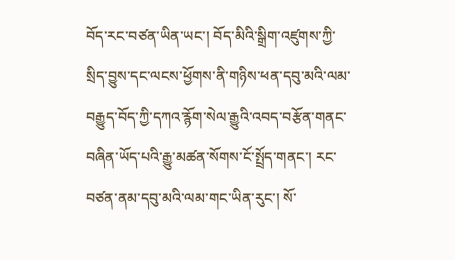བོད་རང་བཙན་ཡིན་ཡང་། བོད་མིའི་སྒྲིག་འཛུགས་ཀྱི་སྲིད་བྱུས་དང་ལངས་ཕྱོགས་ནི་གཉིས་ཕན་དབུ་མའི་ལམ་བརྒྱུད་བོད་ཀྱི་དཀའ་རྙོག་སེལ་རྒྱུའི་འབད་བརྩོན་གནང་བཞིན་ཡོད་པའི་རྒྱུ་མཚན་སོགས་ངོ་སྤྲོད་གནང་། རང་བཙན་ནམ་དབུ་མའི་ལམ་གང་ཡིན་རུང་། སོ་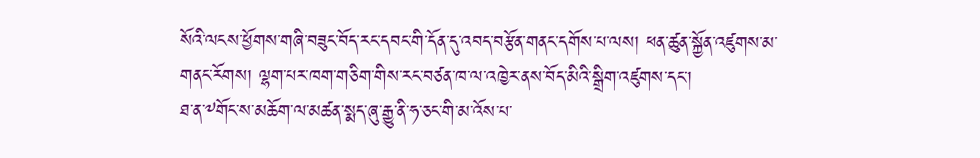སོའི་ལངས་ཕྱོགས་གཞི་བཟུང་བོད་རང་དབང་གི་དོན་དུ་འབད་བརྩོན་གནང་དགོས་པ་ལས། ཕན་ཚུན་སྐྱོན་འཛུགས་མ་གནང་རོགས། ལྷག་པར་ཁག་གཅིག་གིས་རང་བཙན་ཁ་ལ་འཁྱེར་ནས་བོད་མིའི་སྒྲིག་འཛུགས་དང་།
ཐ་ན་༸གོང་ས་མཆོག་ལ་མཚན་སྨད་ཞུ་རྒྱུ་ནི་ཧ་ཅང་གི་མ་འོས་པ་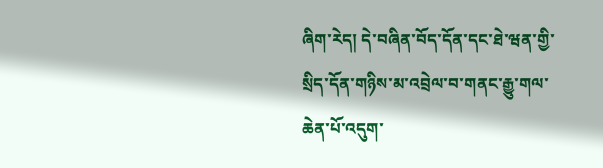ཞིག་རེད། དེ་བཞིན་བོད་དོན་དང་ཐེ་ཝན་གྱི་སྲིད་དོན་གཉིས་མ་འབྲེལ་བ་གནང་རྒྱུ་གལ་ཆེན་པོ་འདུག་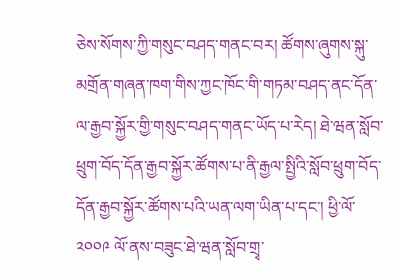ཅེས་སོགས་ཀྱི་གསུང་བཤད་གནང་བར། ཚོགས་ཞུགས་སྐུ་མགྲོན་གཞན་ཁག་གིས་ཀྱང་ཁོང་གི་གཏམ་བཤད་ནང་དོན་ལ་རྒྱབ་སྐྱོར་གྱི་གསུང་བཤད་གནང་ཡོད་པ་རེད། ཐེ་ཝན་སློབ་ཕྲུག་བོད་དོན་རྒྱབ་སྐྱོར་ཚོགས་པ་ནི་རྒྱལ་སྤྱིའི་སློབ་ཕྲུག་བོད་དོན་རྒྱབ་སྐྱོར་ཚོགས་པའི་ཡན་ལག་ཡིན་པ་དང་། ཕྱི་ལོ་ ༢༠༠༩ ལོ་ནས་བཟུང་ཐེ་ཝན་སློབ་གྲྭ་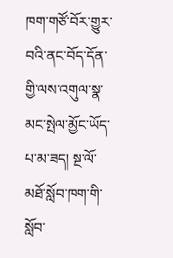ཁག་གཙོ་བོར་གྱུར་བའི་ནང་བོད་དོན་གྱི་ལས་འགུལ་སྣ་མང་སྤེལ་མྱོང་ཡོད་པ་མ་ཟད། སྔ་ལོ་མཐོ་སློབ་ཁག་གི་སློབ་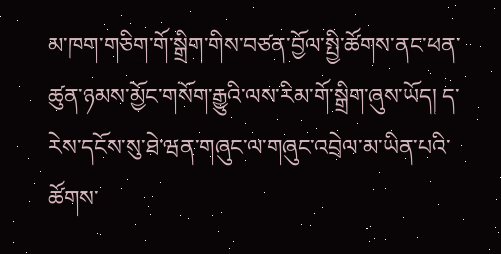མ་ཁག་གཅིག་གོ་སྒྲིག་གིས་བཙན་བྱོལ་སྤྱི་ཚོགས་ནང་ཕན་ཚུན་ཉམས་མྱོང་གསོག་རྒྱུའི་ལས་རིམ་གོ་སྒྲིག་ཞུས་ཡོད། ད་རེས་དངོས་སུ་ཐེ་ཝན་གཞུང་ལ་གཞུང་འབྲེལ་མ་ཡིན་པའི་ཚོགས་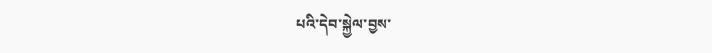པའི་དེབ་སྐྱེལ་བྱས་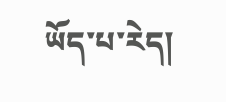ཡོད་པ་རེད།